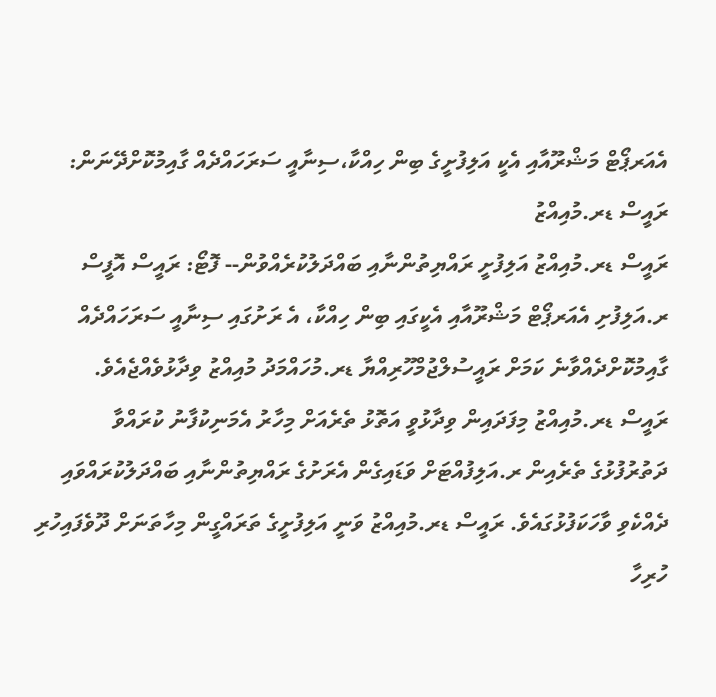އެއަރޕޯޓް މަޝްރޫއާއި އެކީ އަލިފުށީގެ ބިން ހިއްކާ،ސިނާއީ ސަރަހައްދެއް ގާއިމުކޮށްދޭނަން: ރައީސް ޑރ.މުއިއްޒު
ރައީސް ޑރ.މުއިއްޒު އަލިފުށީ ރައްޔިތުންނާއި ބައްދަލުކުރެއްވުން-- ފޮޓޯ: ރައީސް އޮފީސް
ރ.އަލިފުށި އެއަރޕޯޓް މަޝްރޫއާއި އެކީގައި ބިން ހިއްކާ، އެ ރަށުގައި ސިނާއީ ސަރަހައްދެއް ގާއިމުކޮށްދެއްވާނެ ކަމަށް ރައީސުލްޖުމްހޫރިއްޔާ ޑރ.މުހައްމަދު މުއިއްޒު ވިދާޅުވެއްޖެއެވެ.
ރައީސް ޑރ.މުއިއްޒު މިފަދައިން ވިދާޅުވީ އަތޮޅު ތެރެއަށް މިހާރު އެމަނިކުފާނު ކުރައްވާ ދަތުރުފުޅުގެ ތެރެއިން ރ.އަލިފުއްޓަށް ވަޑައިގެން އެރަށުގެ ރައްޔިތުންނާއި ބައްދަލުކުރައްވައި ދެއްކެވި ވާހަކަފުޅުގައެވެ. ރައީސް ޑރ.މުއިއްޒު ވަނީ އަލިފުށީގެ ތަރައްގީން މިހާތަނަށް ދޫވެފައިހުރި ހުރިހާ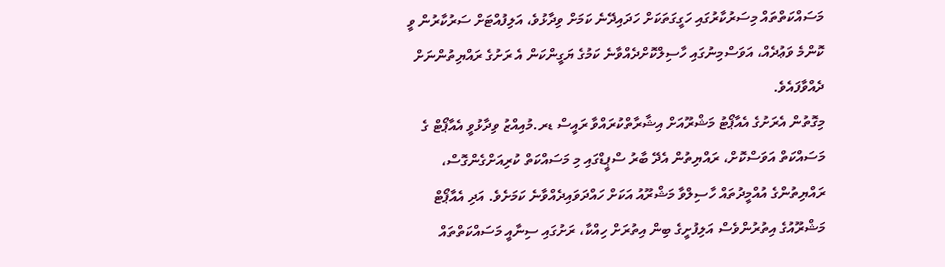މަސައްކަތްތައް މިސަރުކާރުގައި ހަގީގަތަކަށް ހަދައިދޭނެ ކަމަށް ވިދާޅުވެ، އަލިފުއްޓަށް ސަރުކާރުން ވީ ކޮންމެ ވަޢުދެއް، އަވަސްމިނުގައި ހާސިލްކޮށްދެއްވާނެ ކަމުގެ ޔަގީންކަން އެ ރަށުގެ ރައްޔިތުންނަށް ދެއްވާފައެވެ.
މިގޮތުން އެރަށުގެ އެއާޕޯޓު މަޝްރޫއަށް އިޝާރާތްކުރައްވާ ރައީސް ޑރ.މުއިއްޒު ވިދާޅުވީ އެއާޕޯޓް ގެ މަސައްކަތް އަވަސްކޮށް، ރައްޔިތުން އެދޭ ބާރު ސްޕީޑްގައި މި މަސައްކަތް ކުރިއަށްގެންގޮސް، ރައްޔިތުންގެ އުއްމީދުތައް ހާސިލްވާ މަޝްރޫއު އަކަށް ހައްދަވައިދެއްވާނެ ކަމަށެވެ. އަދި އެއާޕޯޓް މަޝްރޫއުގެ އިތުރުންވެސް އަލިފުށީގެ ބިން އިތުރަށް ހިއްކާ، ރަށުގައި ސިނާއީ މަސައްކަތްތައް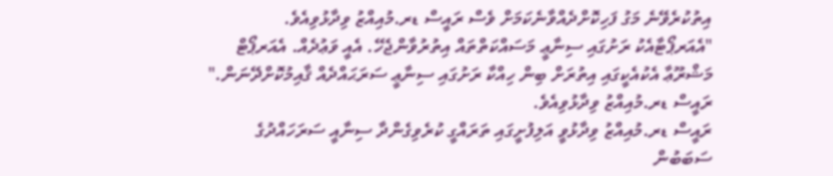އިތުކުރެވޭނެ މަގު ފަހިކޮށްދެއްވާނެކަމަށް ވެސް ރައީސް ޑރ.މުއިއްޒު ވިދާޅުވިއެވެ.
"އެއަރޕޯޓާއެކު ރަށުގައި ސިނާޢީ މަސައްކަތްތައް އިތުރުވާންޖެހޭ. އެއީ ވަޢުދެއް. އެއަރޕޯޓް މަޝްރޫޢާ އެކުއެކީގައި އިތުރަށް ބިން ހިއްކާ ރަށުގައި ސިނާޢީ ސަރަޙައްދެއް ޤާއިމުކޮށްދޭނަން."
ރައީސް ޑރ.މުއިއްޒު ވިދާޅުވިއެވެ.
ރައީސް ޑރ.މުއިއްޒު ވިދާޅުވީ އަލިފުށީގައި ތަރައްގީ ކުރެވިގެންދާ ސިނާއީ ސަރަހައްދުގެ ސަބަބުން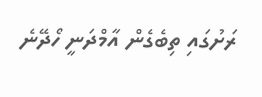ރަށުގައި ތިބެގެން އާމްދަނީ ހޯދޭނެ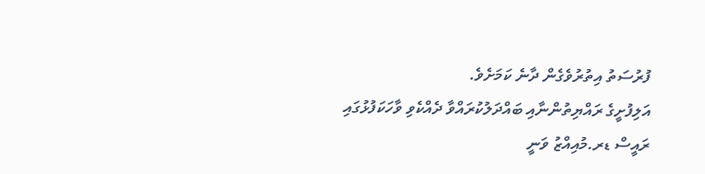ފުރުސަތު އިތުރުވެގެން ދާނެ ކަމަށެވެ.
އަލިފުށީގެ ރައްޔިތުންނާއި ބައްދަލުކުރައްވާ ދެއްކެވި ވާހަކަފުޅުގައި ރައީސް ޑރ.މުއިއްޒު ވަނީ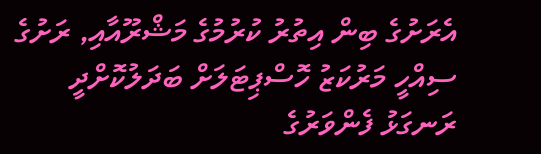އެރަށުގެ ބިން އިތުރު ކުރުމުގެ މަޝްރޫއާއި, ރަށުގެ ސިއްހީ މަރުކަޒު ހޮސްޕިޓަލަށް ބަދަލުކޮށްދީ ރަނގަޅު ފެންވަރުގެ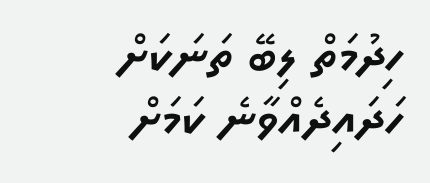ހިދުމަތް ލިބޭ ތަނަކަށް ހަދައިދެއްވާނެ ކަމަށް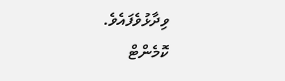ވިދާޅުވެފައެވެ.
ކޮމެންޓް